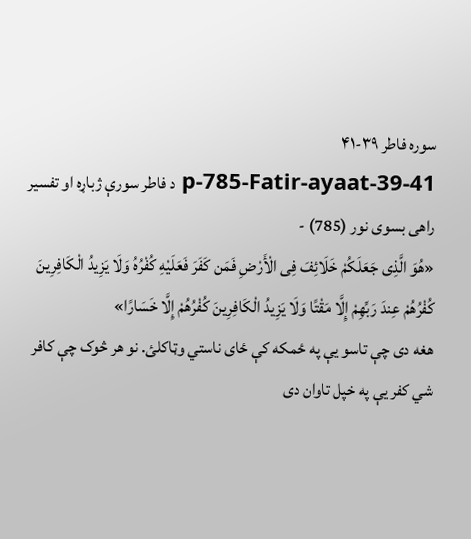سوره فاطر ۳۹-۴۱
p-785-Fatir-ayaat-39-41 د فاطر سورې ژباړه او تفسیر
راهی بسوی نور (785) -
«هُوَ الَّذِی جَعَلَکُمْ خَلَائِفَ فِی الْأَرْضِ فَمَن کَفَرَ فَعَلَیْهِ کُفْرُهُ وَلَا یَزِیدُ الْکَافِرِینَ کُفْرُهُمْ عِندَ رَبِّهِمْ إِلَّا مَقْتًا وَلَا یَزِیدُ الْکَافِرِینَ کُفْرُهُمْ إِلَّا خَسَارًا»
هغه دی چې تاسو یې په ځمکه کې ځای ناستي وټاکلئ. نو هر څوک چې کافر شي کفر یې په خپل تاوان دی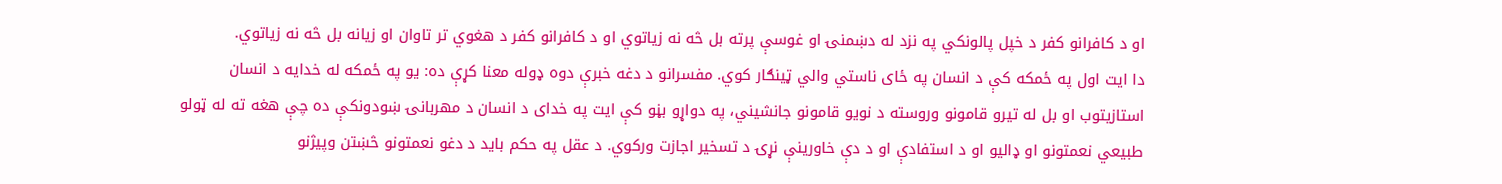او د کافرانو کفر د خپل پالونکي په نزد له دښمنۍ او غوسې پرته بل څه نه زیاتوي او د کافرانو کفر د هغوي تر تاوان او زیانه بل څه نه زیاتوي.
دا ایت اول په ځمکه کې د انسان په ځای ناستي والي ټینګار کوي. مفسرانو د دغه خبرې دوه ډوله معنا کړې ده: یو په ځمکه له خدایه د انسان استازیتوب او بل له تیرو قامونو وروسته د نویو قامونو جانشیني، په دواړو بڼو کې ایت په خدای د انسان د مهربانۍ ښودونکې ده چې هغه ته له ټولو طبیعي نعمتونو او ډالیو او د استفادې او د دې خاورینې نړۍ د تسخیر اجازت ورکوي. د عقل په حکم باید د دغو نعمتونو څښتن وپيژنو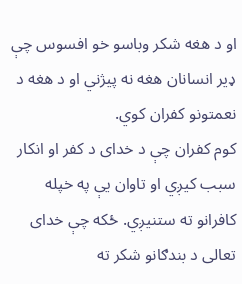او د هغه شکر وباسو خو افسوس چې ډیر انسانان هغه نه پيژني او د هغه د نعمتونو کفران کوي.
کوم کفران چې د خدای د کفر او انکار سبب کیږي او تاوان یې په خپله کافرانو ته ستنیږي. ځکه چې خدای تعالی د بندګانو شکر ته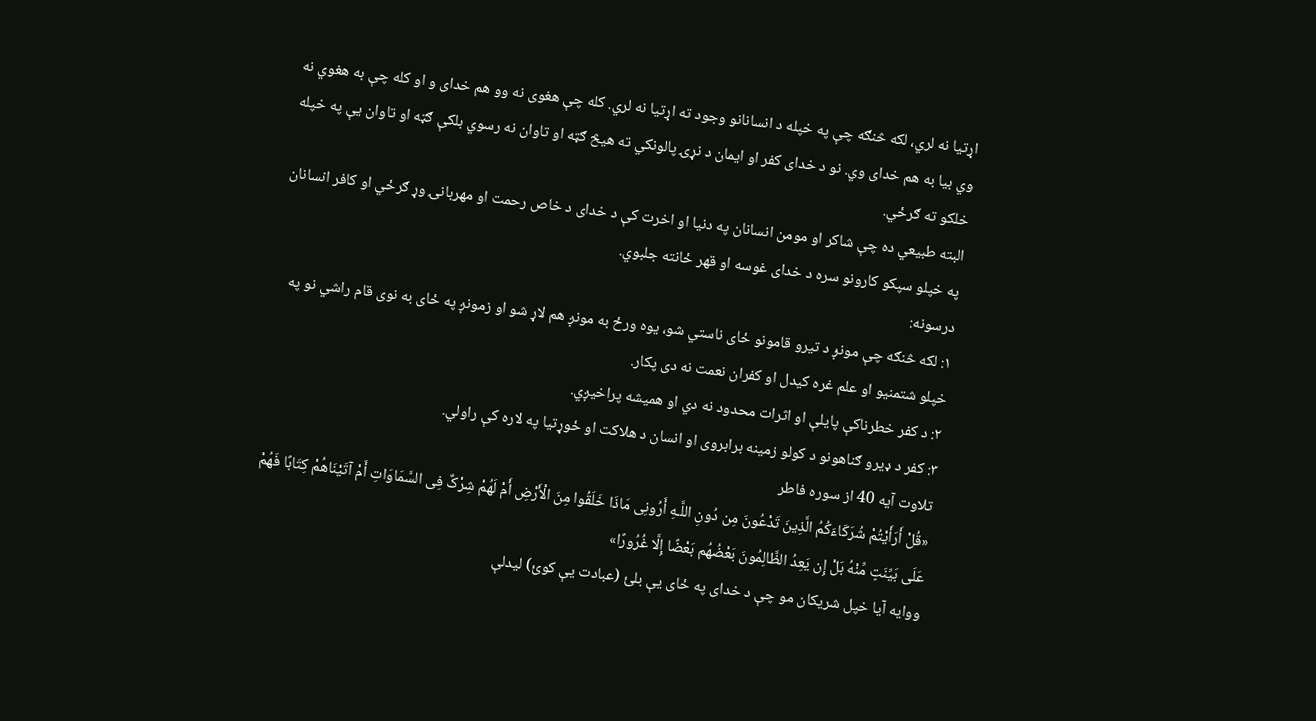اړتیا نه لري، لکه څنګه چې په خپله د انسانانو وجود ته اړتیا نه لري. کله چې هغوی نه وو هم خدای و او کله چې به هغوي نه وي بیا به هم خدای وي. نو د خدای کفر او ایمان د نړۍ پالونکي ته هیڅ ګټه او تاوان نه رسوي بلکې ګټه او تاوان یې په خپله خلکو ته ګرځي.
البته طبیعي ده چې شاکر او مومن انسانان په دنیا او اخرت کې د خدای د خاص رحمت او مهربانۍ وړ ګرځي او کافر انسانان په خپلو سپکو کارونو سره د خدای غوسه او قهر ځانته جلبوي.
درسونه:
۱: لکه څنګه چې مونږ د تیرو قامونو ځای ناستي شو، یوه ورځ به مونږ هم لاړ شو او زمونږ په ځای به نوی قام راشي نو په خپلو شتمنیو او علم غره کیدل او کفران نعمت نه دی پکار.
۲: د کفر خطرناکې پایلې او اثرات محدود نه دي او همیشه پراخیږي.
۳: کفر د ډیرو ګناهونو د کولو زمینه برابروی او انسان د هلاکت او ځوړتیا په لاره کې راولي.
تلاوت آیه 40 از سوره فاطر
«قُلْ أَرَأَیْتُمْ شُرَکَاءَکُمُ الَّذِینَ تَدْعُونَ مِن دُونِ اللَّـهِ أَرُونِی مَاذَا خَلَقُوا مِنَ الْأَرْضِ أَمْ لَهُمْ شِرْکٌ فِی السَّمَاوَاتِ أَمْ آتَیْنَاهُمْ کِتَابًا فَهُمْ عَلَى بَیِّنَتٍ مِّنْهُ بَلْ إِن یَعِدُ الظَّالِمُونَ بَعْضُهُم بَعْضًا إِلَّا غُرُورًا»
ووایه آیا خپل شریکان مو چې د خدای په ځای یې بلئ (عبادت یې کوئ) لیدلې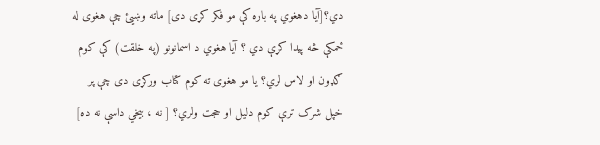دي؟[آیا دهغوي په باره کې مو فکر کړی دی] ماته وښیئ چې هغوی له ځمکې څه پیدا کړې دي ؟ آیا هغوي د اسمانونو (په خلقت) کې کوم ګډون او لاس لري؟ یا مو هغوی ته کوم کتاب ورکړی دی چې پر خپل شرک ترې کوم دلیل او حجت ولري؟ [ نه ، بیخي داسې نه ده]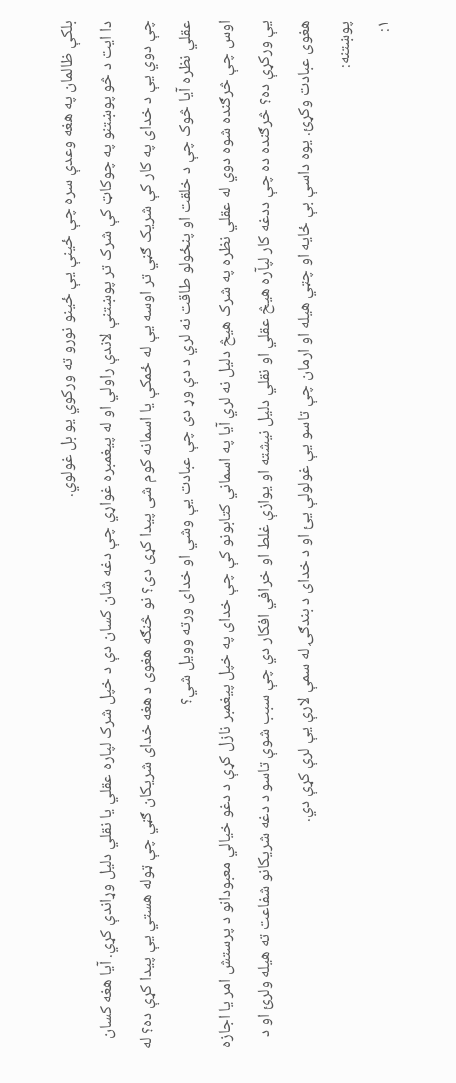بلکې ظالمان په هغه وعدې سره چې ځینې یې ځینو نورو ته ورکوي یو بل غولوي.
دا ایت د څو پوښتنو په چوکاټ کې شرک تر پوښتنې لاندې راولي او له پیغمبره غواړي چې دغه شان کسان دې د خپل شرک لپاره عقلي یا نقلي دلیل وړاندې کړي. آیا هغه کسان چې دوي یې د خدای په کار کې شریک ګڼي تر اوسه یې له ځمکې یا اسمانه کوم شی پيدا کړی دی؟ نو څنګه هغوی د هغه خدای شریکان ګڼي چې ټوله هستي یې پيدا کړې ده؟ له عقلي نظره آیا څوک چې د خلقت او پنځولو طاقت نه لري د دې وړ دی چې عبادت یې وشي او خدای ورته وویل شي؟
اوس چې څرګنده شوه دوي له عقلي نظره په شرک هیڅ دلیل نه لري آیا په اسماني کتابونو کې چې خدای په خپل پیغمبر نازل کړې د دغو خیالي معبودانو د پرستش امر یا اجازه یې ورکړې ده؟ څرګنده ده چې ددغه کار لپآره هیڅ عقلي او نقلي دلیل نیشته او یوازې غلط او خرافي افکار دي چې سبب شوې تاسو د دغه شریکانو شفاعت ته هیله ولرئ او د هغوی عبادت وکړئ. یوه داسې بې ځایه او چټي هیله او ارمان چې تاسو یې غولولې یئ او د خدای د بندګۍ له سمې لارې یې لرې کړې دي.
پوښتنه:
۱: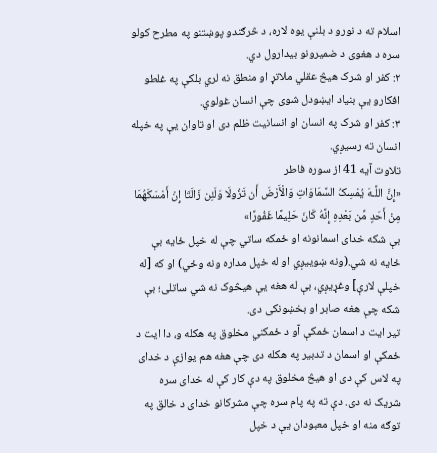اسلام ته د نورو د بلنې یوه لاره، د څرګندو پوښتنو په مطرح کولو سره د هغوی د ضمیرونو بیدارول دي.
۲: کفر او شرک هیڅ عقلي ملاتړ او منطق نه لري بلکې په غلطو افکارو یې بنیاد ایښودل شوی چې انسان غولوي.
۳: کفر او شرک په انسان او انسانیت ظلم دی او تاوان یې په خپله انسان ته رسیږي.
تلاوت آیه 41 از سوره فاطر
«إِنَّ اللَّـهَ یُمْسِکُ السَّمَاوَاتِ وَالْأَرْضَ أَن تَزُولَا وَلَئِن زَالَتَا إِنْ أَمْسَکَهُمَا مِنْ أَحَدٍ مِّن بَعْدِهِ إِنَّهُ کَانَ حَلِیمًا غَفُورًا»
بې شکه خدای اسمانونه او ځمکه ساتي چې له خپل ځایه بې ځایه نه شي.(ونه ښوییږي او له خپل مداره ونه وځي) او که [له خپلې لارې] وغړیږي، بې له هغه یې هیڅوک نه شي ساتلی؛ بې شکه چې هغه صابر او بخښونکی دی.
تیر ایت د اسمان ځمکې آو د ځمکني مخلوق په هکله و، دا ایت د ځمکې او اسمان د تدبیر په هکله دی چې هغه هم یوازې د خدای په لاس کې دی او هیڅ مخلوق په دې کار کې له خدای سره شریک نه دی. دې ته په پام سره چې مشرکانو خدای د خالق په توګه منه او خپل معبودان یې د خپل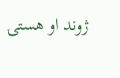ژوند او هستۍ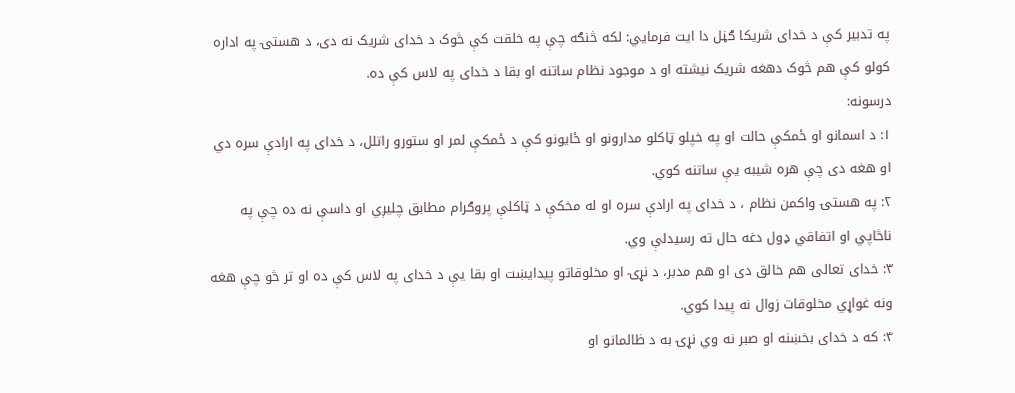په تدبیر کې د خدای شریکا ګڼل دا ایت فرمایي: لکه څنګه چې په خلقت کې څوک د خدای شریک نه دی، د هستۍ په اداره کولو کې هم څوک دهغه شریک نیشته او د موجود نظام ساتنه او بقا د خدای په لاس کې ده.
درسونه:
۱: د اسمانو او ځمکې حالت او په خپلو ټاکلو مدارونو او ځایونو کې د ځمکې لمر او ستورو راتلل، د خدای په ارادې سره دي او هغه دی چې هره شیبه یې ساتنه کوي.
۲: په هستۍ واکمن نظام ، د خدای په ارادې سره او له مخکې د ټاکلې پروګرام مطابق چلیږي او داسې نه ده چې په ناڅاپي او اتفاقي ډول دغه حال ته رسیدلې وي.
۳: خدای تعالی هم خالق دی او هم مدبر، د نړۍ او مخلوقاتو پیدایښت او بقا یې د خدای په لاس کې ده او تر څو چې هغه ونه غواړي مخلوقات زوال نه پیدا کوي.
۴: که د خدای بخښنه او صبر نه وي نړۍ به د ظالمانو او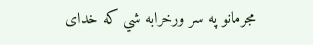مجرمانو په سر ورخرابه شي که خدای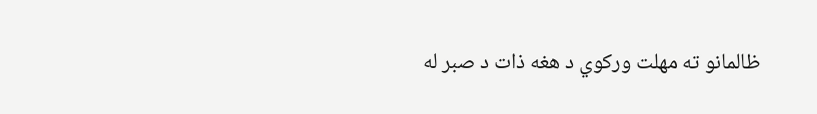ظالمانو ته مهلت ورکوي د هغه ذات د صبر له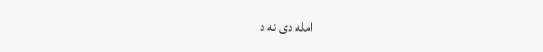امله دی نه د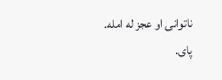ناتوانۍ او عجز له امله.
پای.